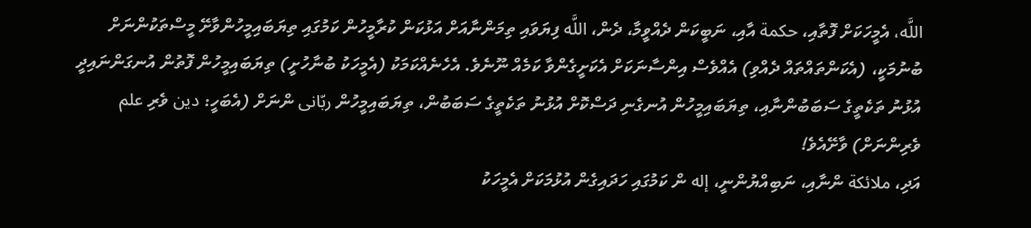اللَّه، އެމީހަކަށް ފޮތާއި، حكمة އާއި، ނަބީކަން ދެއްވީމާ، ދެން، اللَّه ފިޔަވައި ތިމަންނާއަށް އަޅުކަން ކުރާމީހުން ކަމުގައި ތިޔަބައިމީހުންވާށޭ މީސްތަކުންނަށް ބުނުމަކީ، (އެކަންތައްތައް ދެއްވި) އެއްވެސް އިންސާނަކަށް އެކަށީގެންވާ ކަމެއް ނޫނެވެ. އެހެނެއްކަމަކު (އެމީހަކު ބުނާހުށީ) ތިޔަބައިމީހުން ފޮތުން އުނގަންނައިދީ އުޅުނު ތަކެތީގެ ސަބަބުންނާއި، ތިޔަބައިމީހުން އުނގެނި ދަސްކޮށް އުޅުނު ތަކެތީގެ ސަބަބުން، ތިޔަބައިމީހުން ربّانى ންނަށް (އެބަހީ: دين ވެރި علم ވެރިންނަށް) ވާށޭއެވެ!
އަދި، ملائكة ންނާއި، ނަބިއްޔުންނީ، إله ން ކަމުގައި ހަދައިގެން އުޅުމަކަށް އެމީހަކު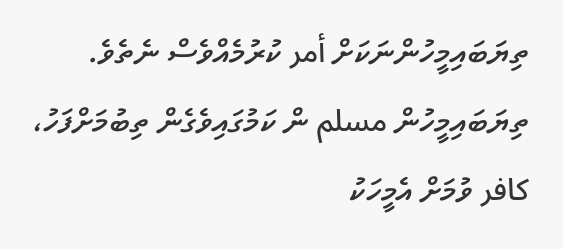ތިޔަބައިމީހުންނަކަށް أمر ކުރުމެއްވެސް ނެތެވެ. ތިޔަބައިމީހުން مسلم ން ކަމުގައިވެގެން ތިބުމަށްފަހު، كافر ވުމަށް އެމީހަކު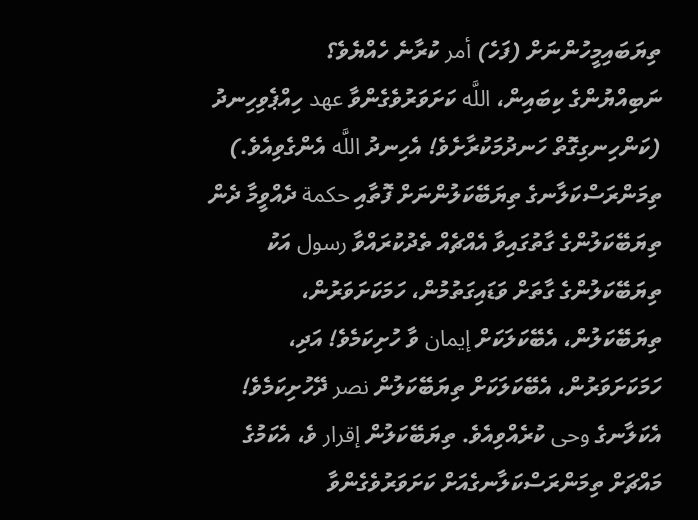ތިޔަބައިމީހުންނަށް (ފަހެ) أمر ކުރާނެ ހެއްޔެވެ؟
ނަބިއްޔުންގެ ކިބައިން، اللَّه ކަށަވަރުވެގެންވާ عهد ހިއްޕެވިހިނދު (ކަންހިނގިގޮތް ހަނދުމަކުރާށެވެ! އެހިނދު اللَّه އެންގެވިއެވެ.) ތިމަންރަސްކަލާނގެ ތިޔަބޭކަލުންނަށް ފޮތާއި حكمة ދެއްވީމާ ދެން ތިޔަބޭކަލުންގެ ގާތުގައިވާ އެއްޗެއް ތެދުކުރައްވާ رسول އަކު ތިޔަބޭކަލުންގެ ގާތަށް ވަޑައިގަތުމުން، ހަމަކަށަވަރުން، ތިޔަބޭކަލުން، އެބޭކަލަކަށް إيمان ވާ ހުށިކަމެވެ! އަދި، ހަމަކަށަވަރުން، އެބޭކަލަކަށް ތިޔަބޭކަލުން نصر ދޭހުށިކަމެވެ! އެކަލާނގެ وحى ކުރެއްވިއެވެ. ތިޔަބޭކަލުން إقرار ވެ، އެކަމުގެ މައްޗަށް ތިމަންރަސްކަލާނގެއަށް ކަށަވަރުވެގެންވާ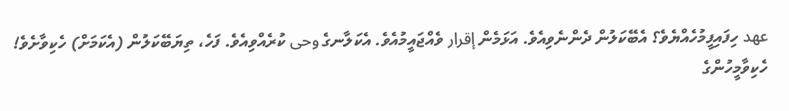عهد ހިފައިފީމުހެއްޔެވެ؟ އެބޭކަލުން ދެންނެވިއެވެ. އަޅަމެން إقرار ވެއްޖައީމުއެވެ. އެކަލާނގެ وحى ކުރެއްވިއެވެ. ފަހެ، ތިޔަބޭކަލުން (އެކަމަށް) ހެކިވާށެވެ! ހެކިވާމީހުންގެ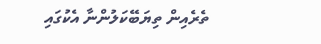ތެރެއިން ތިޔަބޭކަލުންނާ އެކުގައި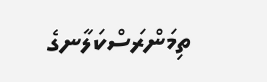ތިމަންރަސްކަލާނގެ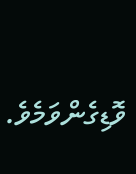ވޮޑިގެންވަމެވެ.